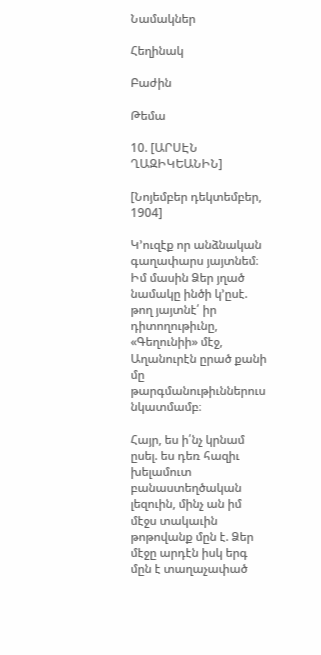Նամակներ

Հեղինակ

Բաժին

Թեմա

10. [ԱՐՍԷՆ ՂԱԶԻԿԵԱՆԻՆ]

[Նոյեմբեր դեկտեմբեր, 1904]

Կ՚ուզէք որ անձնական գաղափարս յայտնեմ։ Իմ մասին Ձեր յղած նամակը ինծի կ՚ըսէ. թող յայտնէ՛ իր դիտողութիւնը, «Գեղունիի» մէջ, Աղանուրէն ըրած քանի մը թարգմանութիւններուս նկատմամբ։

Հայր, ես ի՛նչ կրնամ ըսել. ես դեռ հազիւ խելամուտ բանաստեղծական լեզուին, մինչ ան իմ մէջս տակաւին թոթովանք մըն է. Ձեր մէջը արդէն իսկ երգ մըն է տաղաչափած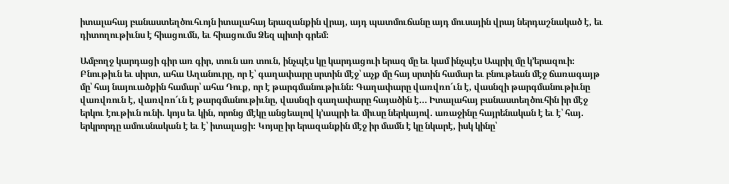իտալահայ բանաստեղծուհւոյն իտալահայ երազանքին վրայ, այդ պատմուճանը այդ մուսային վրայ ներդաշնակած է, եւ դիտողութիւնս է հիացումն, եւ հիացումս Ձեզ պիտի գրեմ։

Ամբողջ կարդացի գիր առ գիր, տուն առ տուն, ինչպէս կը կարդացուի երազ մը եւ կամ ինչպէս Ապրիլ մը կ՚երազուի։ Բնութիւն եւ սիրտ, ահա Աղանուրը, որ է՝ գաղափարը սրտին մէջ՝ աչք մը հայ սրտին համար եւ բնութեան մէջ ճառագայթ մը՝ հայ նայուածքին համար՝ ահա Դուք, որ է թարգմանութիւնն։ Գաղափարը վառվռո՜ւն է, վասնզի թարգմանութիւնը վառվռուն է, վառվռո՜ւն է թարգմանութիւնը, վասնզի գաղափարը հայածին է… Իտալահայ բանաստեղծուհին իր մէջ երկու էութիւն ունի. կոյս եւ կին, որոնց մէկը անցեալով կ՚ապրի եւ միւսը ներկայով. առաջինը հայրենական է եւ է՝ հայ. երկրորդը ամուսնական է եւ է՝ իտալացի։ Կոյսը իր երազանքին մէջ իր մամն է կը նկարէ, իսկ կինը՝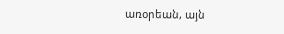առօրեան, այն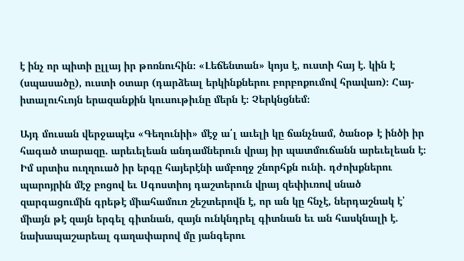է ինչ որ պիտի ըլլայ իր թոռնուհին։ «Լեճենտան» կոյս է, ուստի հայ է. կին է (սպասածը), ուստի օտար (դարձեալ երկինքներու բորբոքումով հրավառ)։ Հայ-իտալուհւոյն երազանքին կուսութիւնը մերն է։ Չերկնցնեմ։

Այդ մուսան վերջապէս «Գեղունիի» մէջ ա՛լ աւելի կը ճանչնամ, ծանօթ է ինծի իր հագած տարազը. արեւելեան անդամներուն վրայ իր պատմուճանն արեւելեան է։ Իմ սրտիս ուղղուած իր երգը հայերէնի ամբողջ շնորհքն ունի. դժոխքներու պարոյրին մէջ բոցով եւ Սգոստիոյ դաշտերուն վրայ զեփիւռով սնած զարգացումին գրեթէ միահամուռ շեշտերովն է, որ ան կը հնչէ, ներդաշնակ է՝ միայն թէ զայն երգել գիտնան, զայն ունկնդրել գիտնան եւ ան հասկնալի է. նախապաշարեալ գաղափարով մը յանգերու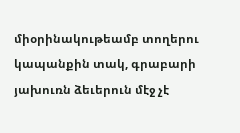միօրինակութեամբ տողերու կապանքին տակ, գրաբարի յախուռն ձեւերուն մէջ չէ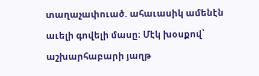տաղաչափուած. ահաւասիկ ամենէն աւելի գովելի մասը։ Մէկ խօսքով՝ աշխարհաբարի յաղթ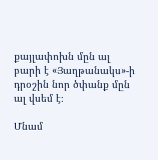քայլափոխն մըն ալ բարի է «Յաղթանակս»-ի դրօշին նոր ծփանք մըն ալ վսեմ է։

Մնամ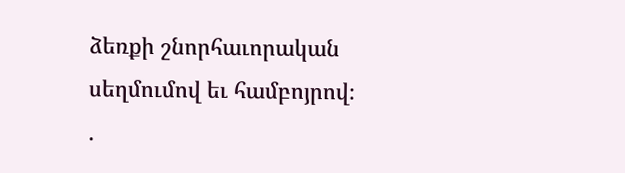ձեռքի շնորհաւորական սեղմումով եւ համբոյրով։
.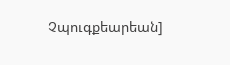Չպուգքեարեան]